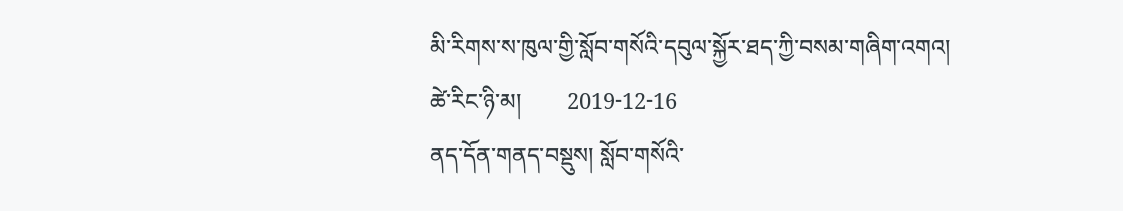མི་རིགས་ས་ཁུལ་གྱི་སློབ་གསོའི་དབུལ་སྐྱོར་ཐད་ཀྱི་བསམ་གཞིག་འགའ།
ཚེ་རིང་ཉི་མ།        2019-12-16
ནད་དོན་གནད་བསྡུས། སློབ་གསོའི་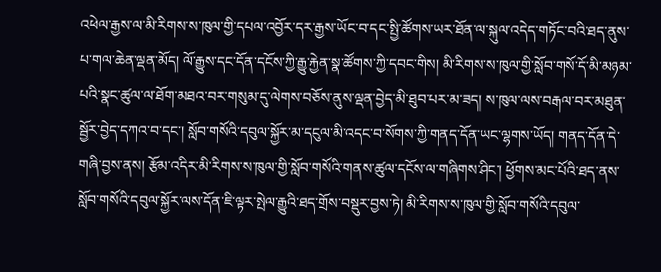འཕེལ་རྒྱས་ལ་མི་རིགས་ས་ཁུལ་གྱི་དཔལ་འབྱོར་དར་རྒྱས་ཡོང་བ་དང་སྤྱི་ཚོགས་ཡར་ཐོན་ལ་སྐུལ་འདེད་གཏོང་བའི་ཐད་ནུས་པ་གལ་ཆེན་ལྡན་མོད། ལོ་རྒྱུས་དང་དོན་དངོས་ཀྱི་རྒྱུ་རྐྱེན་སྣ་ཚོགས་ཀྱི་དབང་གིས། མི་རིགས་ས་ཁུལ་གྱི་སློབ་གསོ་དོ་མི་མཉམ་པའི་སྣང་ཚུལ་ལ་ཐོག་མཐའ་བར་གསུམ་དུ་ལེགས་བཅོས་ནུས་ལྡན་བྱེད་མི་ཐུབ་པར་མ་ཟད། ས་ཁུལ་ལས་བརྒལ་བར་མཐུན་སྦྱོར་བྱེད་དཀའ་བ་དང་། སློབ་གསོའི་དབུལ་སྐྱོར་མ་དངུལ་མི་འདང་བ་སོགས་ཀྱི་གནད་དོན་ཡང་ལྷགས་ཡོད། གནད་དོན་དེ་གཞི་བྱས་ནས། རྩོམ་འདིར་མི་རིགས་ས་ཁུལ་གྱི་སློབ་གསོའི་གནས་ཚུལ་དངོས་ལ་གཞིགས་ཤིང་། ཕྱོགས་མང་པོའི་ཐད་ནས་སློབ་གསོའི་དབུལ་སྐྱོར་ལས་དོན་ཇི་ལྟར་སྤེལ་རྒྱུའི་ཐད་གྲོས་བསྡུར་བྱས་ཏེ། མི་རིགས་ས་ཁུལ་གྱི་སློབ་གསོའི་དབུལ་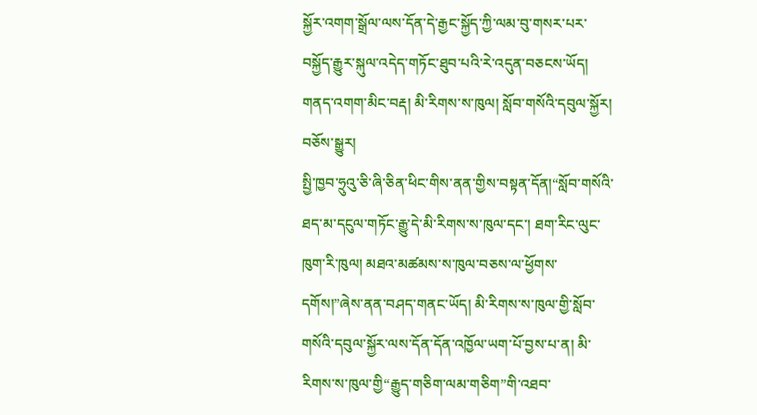སྐྱོར་འགག་སྒྲོལ་ལས་དོན་དེ་རྒྱང་སྐྱོད་ཀྱི་ལམ་བུ་གསར་པར་བསྐྱོད་རྒྱུར་སྐུལ་འདེད་གཏོང་ཐུབ་པའི་རེ་འདུན་བཅངས་ཡོད།
གནད་འགག་མིང་བརྡ། མི་རིགས་ས་ཁུལ། སློབ་གསོའི་དབུལ་སྐྱོར། བཅོས་སྒྱུར།
སྤྱི་ཁྱབ་ཧྲུའུ་ཅི་ཞི་ཅིན་ཕིང་གིས་ནན་གྱིས་བསྟན་དོན།“སློབ་གསོའི་ཐད་མ་དངུལ་གཏོང་རྒྱུ་དེ་མི་རིགས་ས་ཁུལ་དང་། ཐག་རིང་ལུང་ཁུག་རི་ཁུལ། མཐའ་མཚམས་ས་ཁུལ་བཅས་ལ་ཕྱོགས་དགོས།”ཞེས་ནན་བཤད་གནང་ཡོད། མི་རིགས་ས་ཁུལ་གྱི་སློབ་གསོའི་དབུལ་སྐྱོར་ལས་དོན་དོན་འཁྱོལ་ཡག་པོ་བྱས་པ་ན། མི་རིགས་ས་ཁུལ་གྱི“རྒྱུད་གཅིག་ལམ་གཅིག”གི་འཐབ་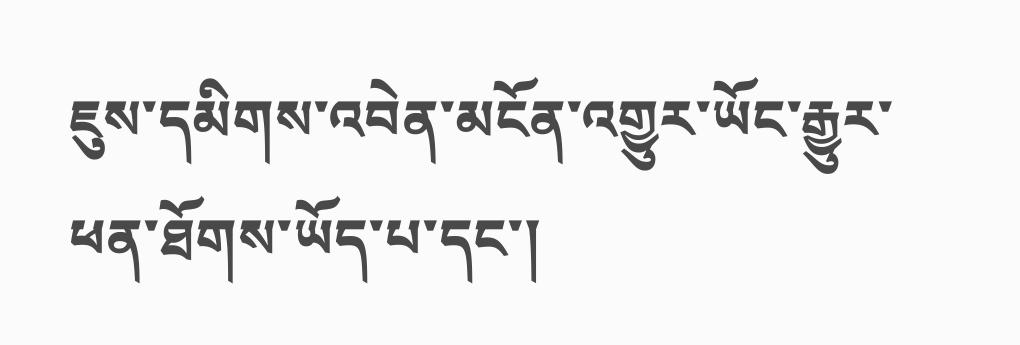ཇུས་དམིགས་འབེན་མངོན་འགྱུར་ཡོང་རྒྱུར་ཕན་ཐོགས་ཡོད་པ་དང་།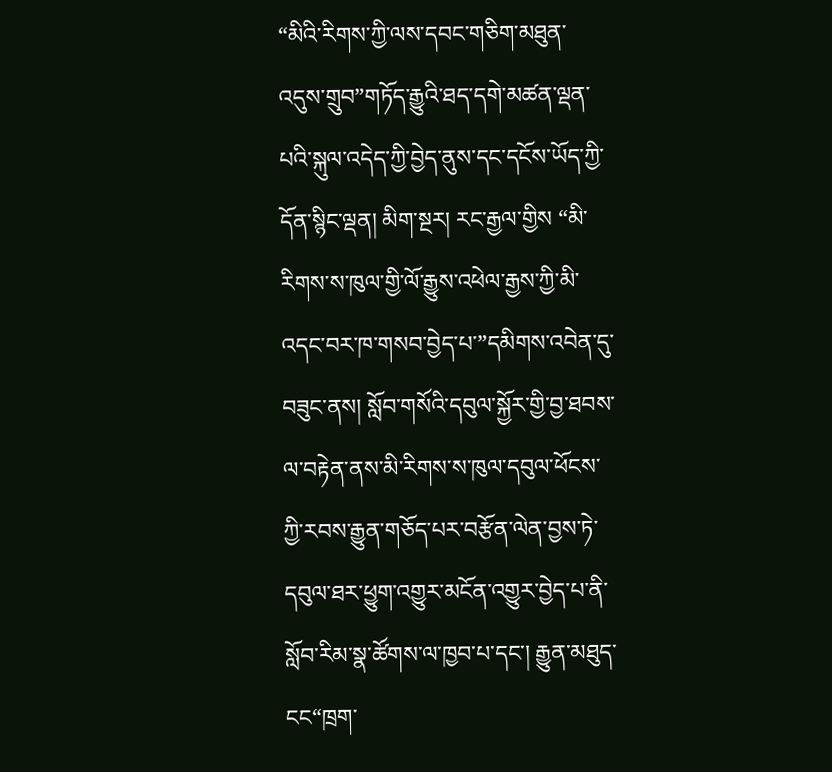“མིའི་རིགས་ཀྱི་ལས་དབང་གཅིག་མཐུན་འདུས་གྲུབ”གཏོད་རྒྱུའི་ཐད་དགེ་མཚན་ལྡན་པའི་སྐུལ་འདེད་ཀྱི་བྱེད་ནུས་དང་དངོས་ཡོད་ཀྱི་དོན་སྙིང་ལྡན། མིག་སྔར། རང་རྒྱལ་གྱིས “མི་རིགས་ས་ཁུལ་གྱི་ལོ་རྒྱུས་འཕེལ་རྒྱས་ཀྱི་མི་འདང་བར་ཁ་གསབ་བྱེད་པ་”དམིགས་འབེན་དུ་བཟུང་ནས། སློབ་གསོའི་དབུལ་སྐྱོར་གྱི་བྱ་ཐབས་ལ་བརྟེན་ནས་མི་རིགས་ས་ཁུལ་དབུལ་ཕོངས་ཀྱི་རབས་རྒྱུན་གཅོད་པར་བརྩོན་ལེན་བྱས་ཏེ་དབུལ་ཐར་ཕྱུག་འགྱུར་མངོན་འགྱུར་བྱེད་པ་ནི་སློབ་རིམ་སྣ་ཚོགས་ལ་ཁྱབ་པ་དང་། རྒྱུན་མཐུད་ངང“ཁྲག་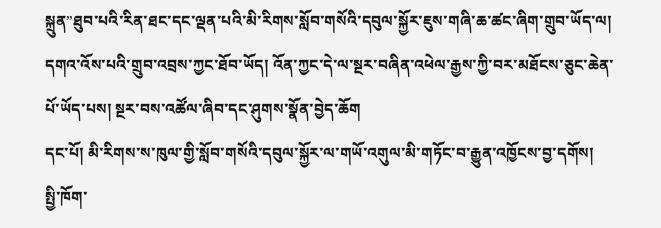སྐྲུན”ཐུབ་པའི་རིན་ཐང་དང་ལྡན་པའི་མི་རིགས་སློབ་གསོའི་དབུལ་སྐྱོར་ཇུས་གཞི་ཆ་ཚང་ཞིག་གྲུབ་ཡོད་ལ། དགའ་འོས་པའི་གྲུབ་འབྲས་ཀྱང་ཐོབ་ཡོད། འོན་ཀྱང་དེ་ལ་སྔར་བཞིན་འཕེལ་རྒྱས་ཀྱི་བར་མཐོངས་ཅུང་ཆེན་པོ་ཡོད་པས། སྔར་བས་འཚོལ་ཞིབ་དང་ཤུགས་སྣོན་བྱེད་ཆོག
དང་པོ། མི་རིགས་ས་ཁུལ་གྱི་སློབ་གསོའི་དབུལ་སྐྱོར་ལ་གཡོ་འགུལ་མི་གཏོང་བ་རྒྱུན་འཁྱོངས་བྱ་དགོས།
སྤྱི་ཁོག་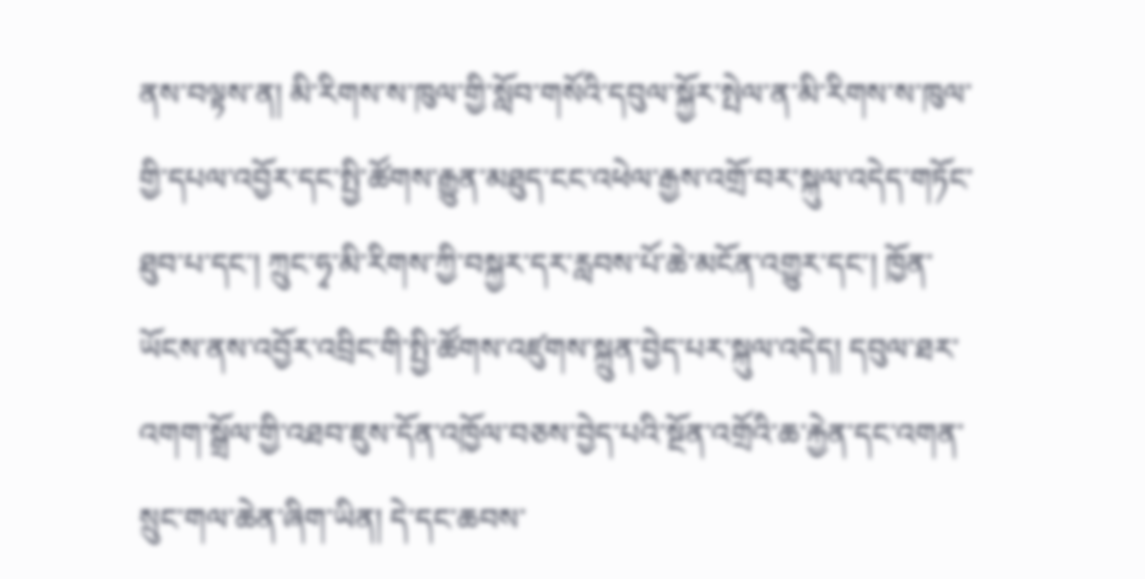ནས་བལྟས་ན། མི་རིགས་ས་ཁུལ་གྱི་སློབ་གསོའི་དབུལ་སྐྱོར་སྤེལ་ན་མི་རིགས་ས་ཁུལ་གྱི་དཔལ་འབྱོར་དང་སྤྱི་ཚོགས་རྒྱུན་མཐུད་ངང་འཕེལ་རྒྱས་འགྲོ་བར་སྐུལ་འདེད་གཏོང་ཐུབ་པ་དང་། ཀྲུང་ཧྭ་མི་རིགས་ཀྱི་བསྐྱར་དར་རླབས་པོ་ཆེ་མངོན་འགྱུར་དང་། ཁྱོན་ཡོངས་ནས་འབྱོར་འབྲིང་གི་སྤྱི་ཚོགས་འཛུགས་སྐྲུན་བྱེད་པར་སྐུལ་འདེད། དབུལ་ཐར་འགག་སྒྲོལ་གྱི་འཐབ་ཇུས་དོན་འཁྱོལ་བཅས་བྱེད་པའི་སྔོན་འགྲོའི་ཆ་རྐྱེན་དང་འགན་སྲུང་གལ་ཆེན་ཞིག་ཡིན། དེ་དང་ཆབས་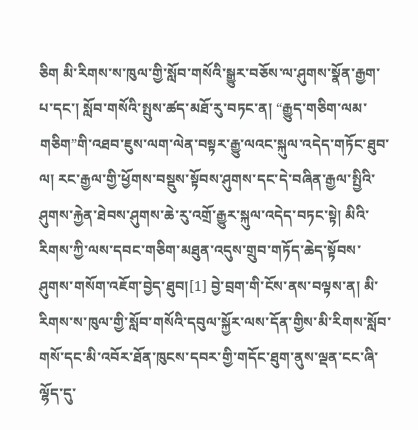ཅིག མི་རིགས་ས་ཁུལ་གྱི་སློབ་གསོའི་སྒྱུར་བཅོས་ལ་ཤུགས་སྣོན་རྒྱག་པ་དང་། སློབ་གསོའི་སྤུས་ཚད་མཐོ་རུ་བཏང་ན། “རྒྱུད་གཅིག་ལམ་གཅིག”གི་འཐབ་ཇུས་ལག་ལེན་བསྟར་རྒྱུ་ལའང་སྐུལ་འདེད་གཏོང་ཐུབ་ལ། རང་རྒྱལ་གྱི་ཕྱོགས་བསྡུས་སྟོབས་ཤུགས་དང་དེ་བཞིན་རྒྱལ་སྤྱིའི་ཤུགས་རྐྱེན་ཐེབས་ཤུགས་ཆེ་རུ་འགྲོ་རྒྱུར་སྐུལ་འདེད་བཏང་སྟེ། མིའི་རིགས་ཀྱི་ལས་དབང་གཅིག་མཐུན་འདུས་གྲུབ་གཏོད་ཆེད་སྟོབས་ཤུགས་གསོག་འཇོག་བྱེད་ཐུབ།[1] བྱེ་བྲག་གི་ངོས་ནས་བལྟས་ན། མི་རིགས་ས་ཁུལ་གྱི་སློབ་གསོའི་དབུལ་སྐྱོར་ལས་དོན་གྱིས་མི་རིགས་སློབ་གསོ་དང་མི་འབོར་ཐོན་ཁུངས་དབར་གྱི་གདོང་ཐུག་ནུས་ལྡན་ངང་ཞི་ལྷོད་དུ་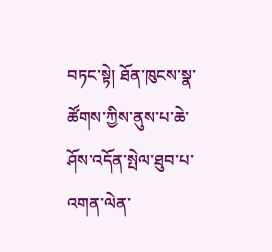བཏང་སྟེ། ཐོན་ཁུངས་སྣ་ཚོགས་ཀྱིས་ནུས་པ་ཆེ་ཤོས་འདོན་སྤེལ་ཐུབ་པ་འགན་ལེན་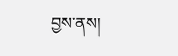བྱས་ནས།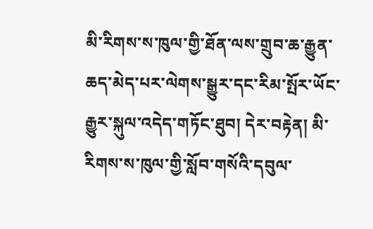མི་རིགས་ས་ཁུལ་གྱི་ཐོན་ལས་གྲུབ་ཆ་རྒྱུན་ཆད་མེད་པར་ལེགས་སྒྱུར་དང་རིམ་སྤོར་ཡོང་རྒྱུར་སྐུལ་འདེད་གཏོང་ཐུབ། དེར་བརྟེན། མི་རིགས་ས་ཁུལ་གྱི་སློབ་གསོའི་དབུལ་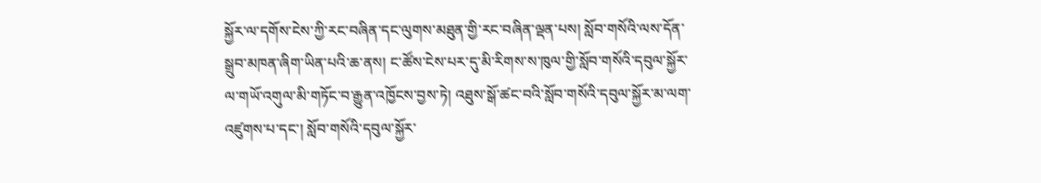སྐྱོར་ལ་དགོས་ངེས་ཀྱི་རང་བཞིན་དང་ལུགས་མཐུན་གྱི་རང་བཞིན་ལྡན་པས། སློབ་གསོའི་ལས་དོན་སྒྲུབ་མཁན་ཞིག་ཡིན་པའི་ཆ་ནས། ང་ཚོས་ངེས་པར་དུ་མི་རིགས་ས་ཁུལ་གྱི་སློབ་གསོའི་དབུལ་སྐྱོར་ལ་གཡོ་འགུལ་མི་གཏོང་བ་རྒྱུན་འཁྱོངས་བྱས་ཏེ། འཐུས་སྒོ་ཚང་བའི་སློབ་གསོའི་དབུལ་སྐྱོར་མ་ལག་འཛུགས་པ་དང་། སློབ་གསོའི་དབུལ་སྐྱོར་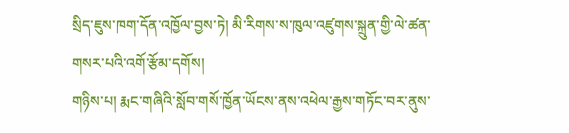སྲིད་ཇུས་ཁག་དོན་འཁྱོལ་བྱས་ཏེ། མི་རིགས་ས་ཁུལ་འཛུགས་སྐྲུན་གྱི་ལེ་ཚན་གསར་པའི་འགོ་རྩོམ་དགོས།
གཉིས་པ། རྨང་གཞིའི་སློབ་གསོ་ཁྱོན་ཡོངས་ནས་འཕེལ་རྒྱས་གཏོང་བར་ནུས་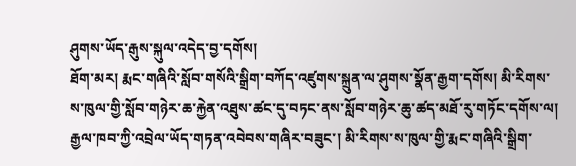ཤུགས་ཡོད་རྒུས་སྐུལ་འདེད་བྱ་དགོས།
ཐོག་མར། རྨང་གཞིའི་སློབ་གསོའི་སྒྲིག་བཀོད་འཛུགས་སྐྲུན་ལ་ཤུགས་སྣོན་རྒྱག་དགོས། མི་རིགས་ས་ཁུལ་གྱི་སློབ་གཉེར་ཆ་རྐྱེན་འཐུས་ཚང་དུ་བཏང་ནས་སློབ་གཉེར་ཆུ་ཚད་མཐོ་རུ་གཏོང་དགོས་ལ། རྒྱལ་ཁབ་ཀྱི་འབྲེལ་ཡོད་གཏན་འབེབས་གཞིར་བཟུང་། མི་རིགས་ས་ཁུལ་གྱི་རྨང་གཞིའི་སྒྲིག་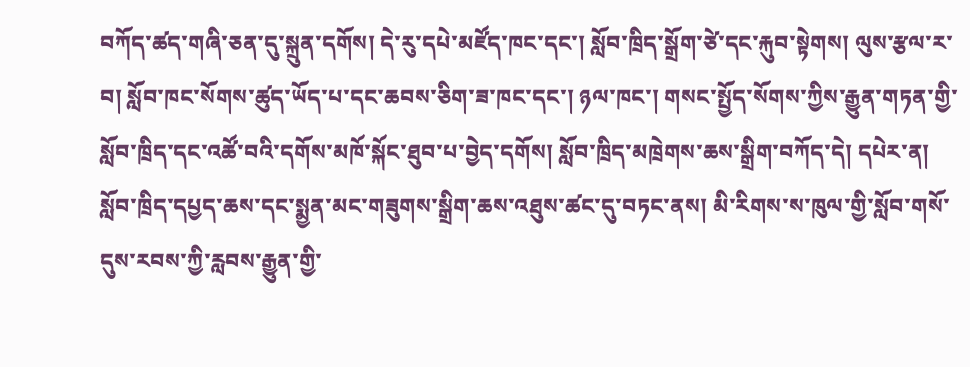བཀོད་ཚད་གཞི་ཅན་དུ་སྐྲུན་དགོས། དེ་རུ་དཔེ་མཛོད་ཁང་དང་། སློབ་ཁྲིད་སྒྲོག་ཙེ་དང་རྐུབ་སྟེགས། ལུས་རྩལ་ར་བ། སློབ་ཁང་སོགས་ཚུད་ཡོད་པ་དང་ཆབས་ཅིག་ཟ་ཁང་དང་། ཉལ་ཁང་། གསང་སྤྱོད་སོགས་ཀྱིས་རྒྱུན་གཏན་གྱི་སློབ་ཁྲིད་དང་འཚོ་བའི་དགོས་མཁོ་སྐོང་ཐུབ་པ་བྱེད་དགོས། སློབ་ཁྲིད་མཁྲེགས་ཆས་སྒྲིག་བཀོད་དེ། དཔེར་ན། སློབ་ཁྲིད་དཔྱད་ཆས་དང་སྨྱན་མང་གཟུགས་སྒྲིག་ཆས་འཐུས་ཚང་དུ་བཏང་ནས། མི་རིགས་ས་ཁུལ་གྱི་སློབ་གསོ་དུས་རབས་ཀྱི་རླབས་རྒྱུན་གྱི་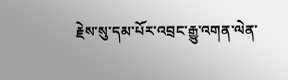རྗེས་སུ་དམ་པོར་འབྲང་རྒྱུ་འགན་ལེན་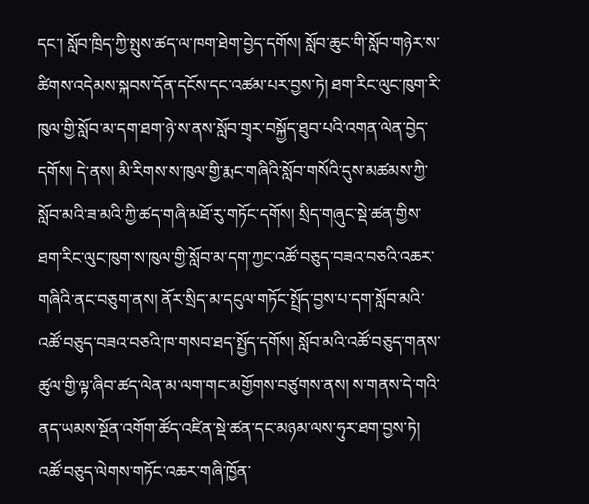དང་། སློབ་ཁྲིད་ཀྱི་སྤུས་ཚད་ལ་ཁག་ཐེག་བྱེད་དགོས། སློབ་ཆུང་གི་སློབ་གཉེར་ས་ཚིགས་འདེམས་སྐབས་དོན་དངོས་དང་འཚམ་པར་བྱས་ཏེ། ཐག་རིང་ལུང་ཁུག་རི་ཁུལ་གྱི་སློབ་མ་དག་ཐག་ཉེ་ས་ནས་སློབ་གྲྭར་བསྐྱོད་ཐུབ་པའི་འགན་ལེན་བྱེད་དགོས། དེ་ནས། མི་རིགས་ས་ཁུལ་གྱི་རྨང་གཞིའི་སློབ་གསོའི་དུས་མཚམས་ཀྱི་སློབ་མའི་ཟ་མའི་ཀྱི་ཚད་གཞི་མཐོ་རུ་གཏོང་དགོས། སྲིད་གཞུང་སྡེ་ཚན་གྱིས་ཐག་རིང་ལུང་ཁུག་ས་ཁུལ་གྱི་སློབ་མ་དག་ཀྱང་འཚོ་བཅུད་བཟའ་བཅའི་འཆར་གཞིའི་ནང་བཅུག་ནས། ནོར་སྲིད་མ་དངུལ་གཏོང་སྤྲོད་བྱས་པ་དག་སློབ་མའི་འཚོ་བཅུད་བཟའ་བཅའི་ཁ་གསབ་ཐད་སྤྱོད་དགོས། སློབ་མའི་འཚོ་བཅུད་གནས་ཚུལ་གྱི་ལྟ་ཞིབ་ཚད་ལེན་མ་ལག་གང་མགྱོགས་བཙུགས་ནས། ས་གནས་དེ་གའི་ནད་ཡམས་སྔོན་འགོག་ཚོད་འཛིན་སྡེ་ཚན་དང་མཉམ་ལས་ཧུར་ཐག་བྱས་ཏེ། འཚོ་བཅུད་ལེགས་གཏོང་འཆར་གཞི་ཁྱོན་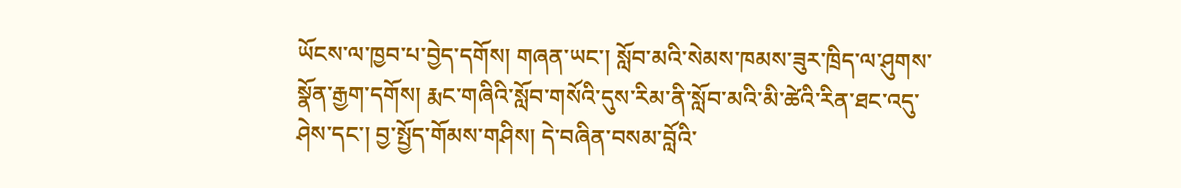ཡོངས་ལ་ཁྱབ་པ་བྱེད་དགོས། གཞན་ཡང་། སློབ་མའི་སེམས་ཁམས་ཟུར་ཁྲིད་ལ་ཤུགས་སྣོན་རྒྱག་དགོས། རྨང་གཞིའི་སློབ་གསོའི་དུས་རིམ་ནི་སློབ་མའི་མི་ཚེའི་རིན་ཐང་འདུ་ཤེས་དང་། བྱ་སྤྱོད་གོམས་གཤིས། དེ་བཞིན་བསམ་བློའི་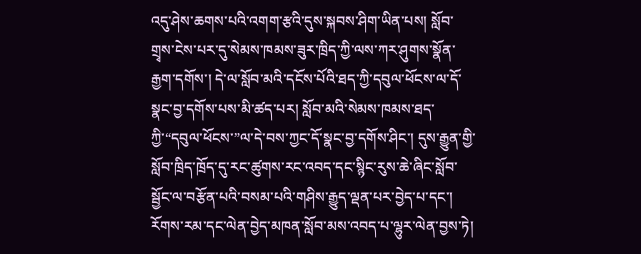འདུ་ཤེས་ཆགས་པའི་འགག་རྩའི་དུས་སྐབས་ཤིག་ཡིན་པས། སློབ་གྲྭས་ངེས་པར་དུ་སེམས་ཁམས་ཟུར་ཁྲིད་ཀྱི་ལས་ཀར་ཤུགས་སྣོན་རྒྱག་དགོས་། དེ་ལ་སློབ་མའི་དངོས་པོའི་ཐད་ཀྱི་དབུལ་ཕོངས་ལ་དོ་སྣང་བྱ་དགོས་པས་མི་ཚད་པར། སློབ་མའི་སེམས་ཁམས་ཐད་ཀྱི་“དབུལ་ཕོངས་”ལ་དེ་བས་ཀྱང་དོ་སྣང་བྱ་དགོས་ཤིང་། དུས་རྒྱུན་གྱི་སློབ་ཁྲིད་ཁྲོད་དུ་རང་ཚུགས་རང་འབད་དང་སྙིང་རུས་ཆེ་ཞིང་སློབ་སྦྱོང་ལ་བརྩོན་པའི་བསམ་པའི་གཤིས་རྒྱུད་ལྡན་པར་བྱེད་པ་དང་། རོགས་རམ་དང་ལེན་བྱེད་མཁན་སློབ་མས་འབད་པ་ལྷུར་ལེན་བྱས་ཏེ།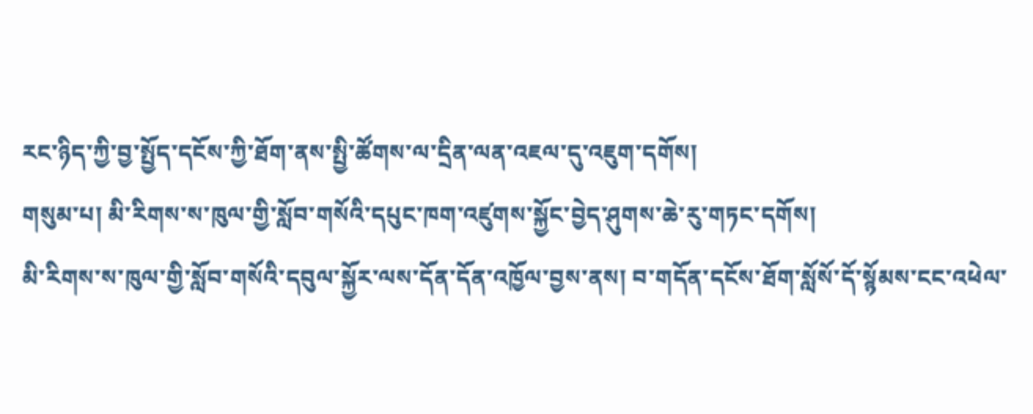རང་ཉིད་ཀྱི་བྱ་སྤྱོད་དངོས་ཀྱི་ཐོག་ནས་སྤྱི་ཚོགས་ལ་དྲིན་ལན་འཇལ་དུ་འཇུག་དགོས།
གསུམ་པ། མི་རིགས་ས་ཁུལ་གྱི་སློབ་གསོའི་དཔུང་ཁག་འཛུགས་སྐྱོང་བྱེད་ཤུགས་ཆེ་རུ་གཏང་དགོས།
མི་རིགས་ས་ཁུལ་གྱི་སློབ་གསོའི་དབུལ་སྐྱོར་ལས་དོན་དོན་འཁྱོལ་བྱས་ནས། བ་གདོན་དངོས་ཐོག་སློསོ་དོ་སྙོམས་ངང་འཕེལ་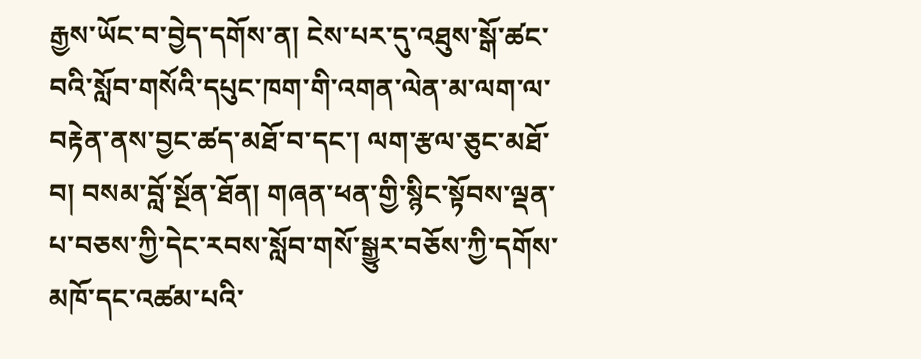རྒྱས་ཡོང་བ་བྱེད་དགོས་ན། ངེས་པར་དུ་འཐུས་སྒོ་ཚང་བའི་སློབ་གསོའི་དཔུང་ཁག་གི་འགན་ལེན་མ་ལག་ལ་བརྟེན་ནས་བྱང་ཚད་མཐོ་བ་དང་། ལག་རྩལ་ཅུང་མཐོ་བ། བསམ་བློ་སྔོན་ཐོན། གཞན་ཕན་གྱི་སྙིང་སྟོབས་ལྡན་པ་བཅས་ཀྱི་དེང་རབས་སློབ་གསོ་སྒྱུར་བཅོས་ཀྱི་དགོས་མཁོ་དང་འཚམ་པའི་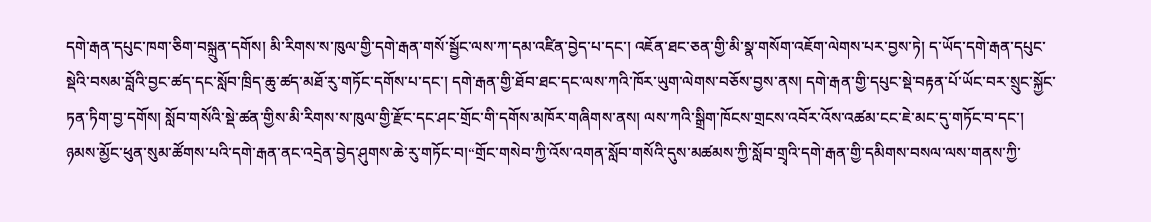དགེ་རྒན་དཔུང་ཁག་ཅིག་བསྐྲུན་དགོས། མི་རིགས་ས་ཁུལ་གྱི་དགེ་རྒན་གསོ་སྦྱོང་ལས་ཀ་དམ་འཛིན་བྱེད་པ་དང་། འཇོན་ཐང་ཅན་གྱི་མི་སྣ་གསོག་འཇོག་ལེགས་པར་བྱས་ཏེ། ད་ཡོད་དགེ་རྒན་དཔུང་སྡེའི་བསམ་བློའི་བྱང་ཚད་དང་སློབ་ཁྲིད་ཆུ་ཚད་མཐོ་རུ་གཏོང་དགོས་པ་དང་། དགེ་རྒན་གྱི་ཐོབ་ཐང་དང་ལས་ཀའི་ཁོར་ཡུག་ལེགས་བཅོས་བྱས་ནས། དགེ་རྒན་གྱི་དཔུང་སྡེ་བརྟན་པོ་ཡོང་བར་སྲུང་སྐྱོང་ཏན་ཏིག་བྱ་དགོས། སློབ་གསོའི་སྡེ་ཚན་གྱིས་མི་རིགས་ས་ཁུལ་གྱི་རྫོང་དང་ཤང་གྲོང་གི་དགོས་མཁོར་གཞིགས་ནས། ལས་ཀའི་སྒྲིག་ཁོངས་གྲངས་འབོར་འོས་འཚམ་ངང་ཇེ་མང་དུ་གཏོང་བ་དང་། ཉམས་མྱོང་ཕུན་སུམ་ཚོགས་པའི་དགེ་རྒན་ནང་འདྲེན་བྱེད་ཤུགས་ཆེ་རུ་གཏོང་བ།“གྲོང་གསེབ་ཀྱི་འོས་འགན་སློབ་གསོའི་དུས་མཚམས་ཀྱི་སློབ་གྲྭའི་དགེ་རྒན་གྱི་དམིགས་བསལ་ལས་གནས་ཀྱི་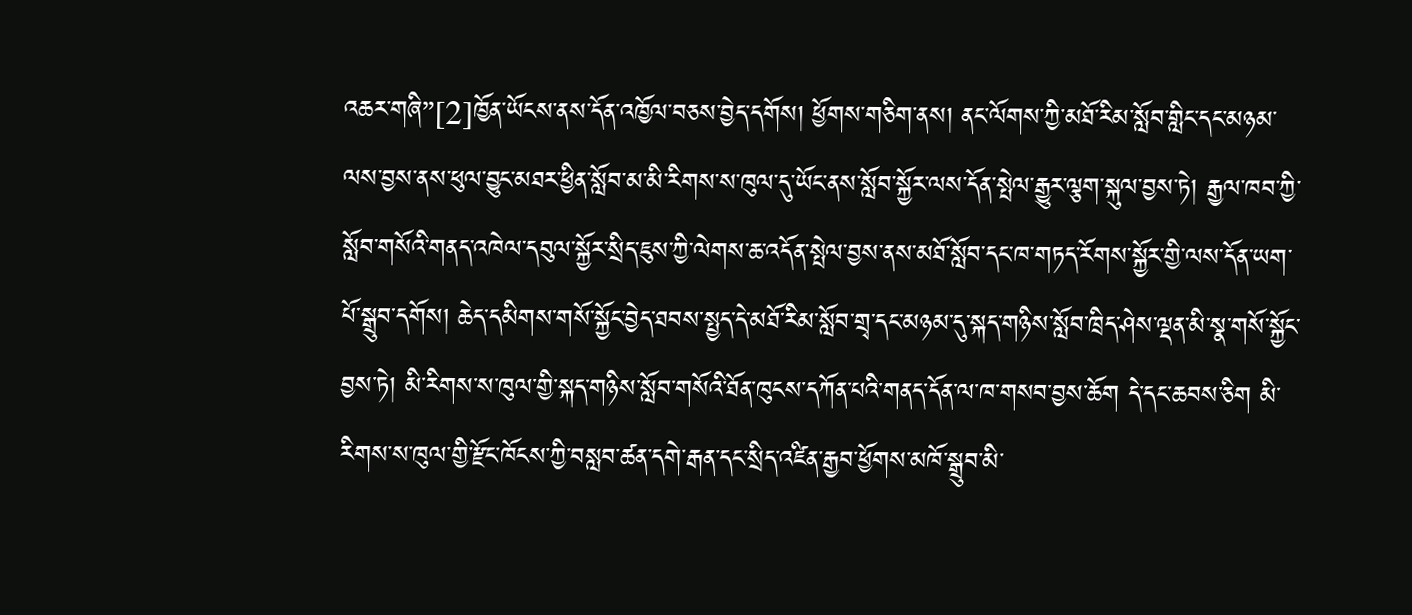འཆར་གཞི”[2]ཁྱོན་ཡོངས་ནས་དོན་འཁྱོལ་བཅས་བྱེད་དགོས། ཕྱོགས་གཅིག་ནས། ནང་ལོགས་ཀྱི་མཐོ་རིམ་སློབ་གླིང་དང་མཉམ་ལས་བྱས་ནས་ཕུལ་བྱུང་མཐར་ཕྱིན་སློབ་མ་མི་རིགས་ས་ཁུལ་དུ་ཡོང་ནས་སློབ་སྐྱོར་ལས་དོན་སྤེལ་རྒྱུར་ལྕག་སྐུལ་བྱས་ཏེ། རྒྱལ་ཁབ་ཀྱི་སློབ་གསོའི་གནད་འཁེལ་དབུལ་སྐྱོར་སྲིད་ཇུས་ཀྱི་ལེགས་ཆ་འདོན་སྤེལ་བྱས་ནས་མཐོ་སློབ་དང་ཁ་གཏད་རོགས་སྐྱོར་གྱི་ལས་དོན་ཡག་པོ་སྒྲུབ་དགོས། ཆེད་དམིགས་གསོ་སྐྱོང་བྱེད་ཐབས་སྤྱད་དེ་མཐོ་རིམ་སློབ་གྲྭ་དང་མཉམ་དུ་སྐད་གཉིས་སློབ་ཁྲིད་ཤེས་ལྡན་མི་སྣ་གསོ་སྐྱོང་བྱས་ཏེ། མི་རིགས་ས་ཁུལ་གྱི་སྐད་གཉིས་སློབ་གསོའི་ཐོན་ཁུངས་དཀོན་པའི་གནད་དོན་ལ་ཁ་གསབ་བྱས་ཆོག དེ་དང་ཆབས་ཅིག མི་རིགས་ས་ཁུལ་གྱི་རྫོང་ཁོངས་ཀྱི་བསླབ་ཚན་དགེ་རྒན་དང་སྲིད་འཛིན་རྒྱབ་ཕྱོགས་མཁོ་སྒྲུབ་མི་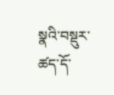སྣའི་བསྡུར་ཚད་དོ་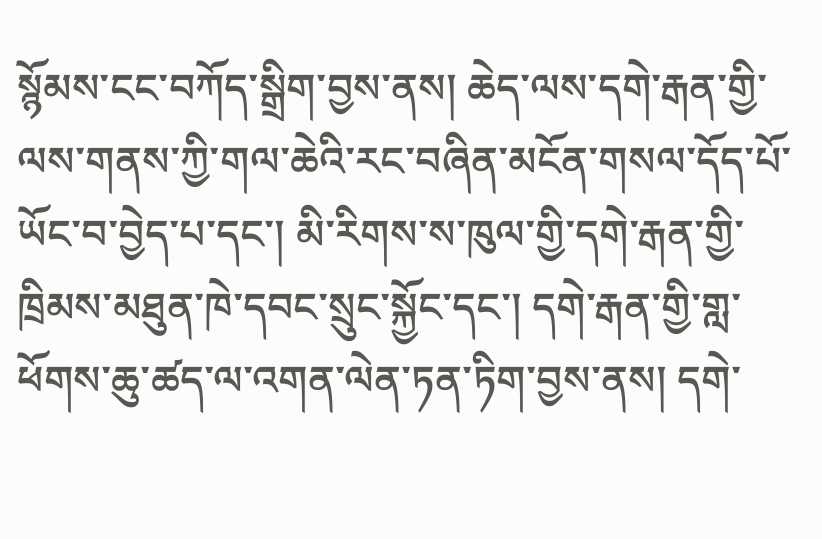སྙོམས་ངང་བཀོད་སྒྲིག་བྱས་ནས། ཆེད་ལས་དགེ་རྒན་གྱི་ལས་གནས་ཀྱི་གལ་ཆེའི་རང་བཞིན་མངོན་གསལ་དོད་པོ་ཡོང་བ་བྱེད་པ་དང་། མི་རིགས་ས་ཁུལ་གྱི་དགེ་རྒན་གྱི་ཁྲིམས་མཐུན་ཁེ་དབང་སྲུང་སྐྱོང་དང་། དགེ་རྒན་གྱི་གླ་ཕོགས་ཆུ་ཚད་ལ་འགན་ལེན་ཏན་ཏིག་བྱས་ནས། དགེ་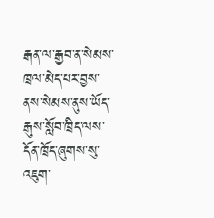རྒན་ལ་རྒྱབ་ན་སེམས་ཁྲལ་མེད་པར་བྱས་ནས་སེམས་ནུས་ཡོད་རྒུས་སློབ་ཁྲིད་ལས་དོན་ཁྲོད་ཞུགས་སུ་འཇུག་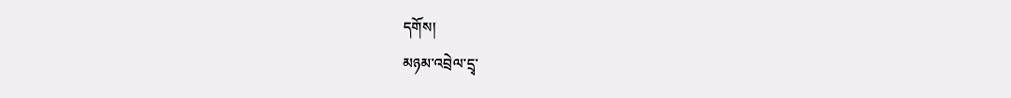དགོས།
མཉམ་འབྲེལ་དྲྭ་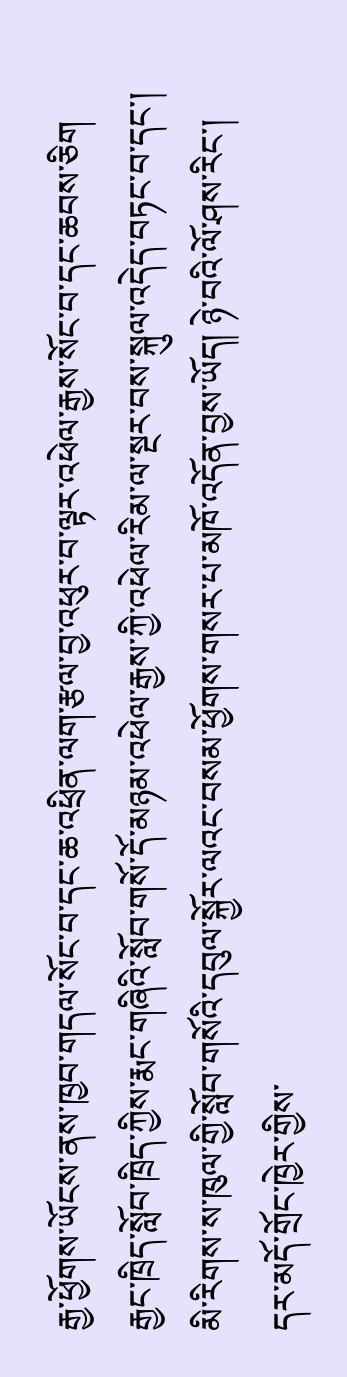རྒྱ་ཕྱོགས་ཡོངས་ནས་ཁྱབ་གདལ་སོང་བ་དང་ཆ་འཕྲིན་ལག་རྩལ་བྱ་འཕུར་བ་ལྟར་འཕེལ་རྒྱས་སོང་བ་དང་ཆབས་ཅིག རྒྱང་ཁྲིད་སློབ་ཁྲིད་ཀྱིས་རྨང་གཞིའི་སློབ་གསོ་དོ་མཉམ་འཕེལ་རྒྱས་ཀྱི་འཕེལ་རིམ་ལ་སྔར་བས་སྐུལ་འདེད་བཏང་བ་དང་། མི་རིགས་ས་ཁུལ་གྱི་སློབ་གསོའི་དབུལ་སྐྱོར་ལའང་བསམ་ཕྱོགས་གསར་པ་མཁོ་འདོན་བྱས་ཡོད། ཉེ་བའི་ལོ་ཤས་རིང་། དར་མདོ་གྲོང་ཁྱེར་གྱིས་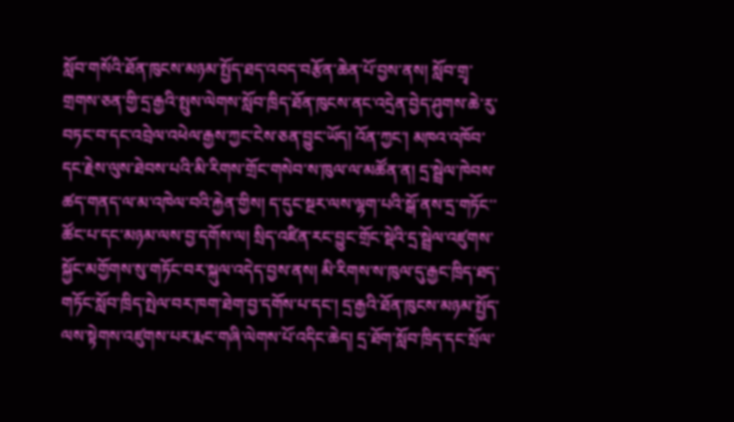སློབ་གསོའི་ཐོན་ཁུངས་མཉམ་སྤྱོད་ཐད་འབད་བརྩོན་ཆེན་པོ་བྱས་ནས། སློབ་གྲྭ་གྲགས་ཅན་གྱི་དྲ་རྒྱའི་སྤུས་ལེགས་སློབ་ཁྲིད་ཐོན་ཁུངས་ནང་འདྲེན་བྱེད་ཤུགས་ཆེ་རུ་བཏང་བ་དང་འབྲེལ་འཕེལ་རྒྱས་ཀྱང་ངེས་ཅན་བྱུང་ཡོད། འོན་ཀྱང་། མཁའ་འཁོབ་དང་རྗེས་ལུས་ཐེབས་པའི་མི་རིགས་གྲོང་གསེབ་ས་ཁུལ་ལ་མཚོན་ན། དྲ་སྦྲེལ་ཁེབས་ཚད་གནད་ལ་མ་འཁེལ་བའི་རྐྱེན་གྱིས། ད་དུང་སྔར་ལས་ལྷག་པའི་སྒོ་ནས་དྲ་གཏོང་་ཚོང་པ་དང་མཉམ་ལས་བྱ་དགོས་ལ། སྲིད་འཛིན་རང་བྱུང་གྲོང་སྡེའི་དྲ་སྦྲེལ་འཛུགས་སྐྱོང་མགྱོགས་སུ་གཏོང་བར་སྐུལ་འདེད་བྱས་ནས། མི་རིགས་ས་ཁུལ་དུ་རྒྱང་ཁྲིད་ཐད་གཏོང་སློབ་ཁྲིད་སྤེལ་བར་ཁག་ཐེག་བྱ་དགོས་པ་དང་། དྲ་རྒྱའི་ཐོན་ཁུངས་མཉམ་སྤྱོད་ལས་སྟེགས་འཛུགས་པར་རྨང་གཞི་ལེགས་པོ་འདིང་ཆེད། དྲ་ཐོག་སློབ་ཁྲིད་དང་སྲོལ་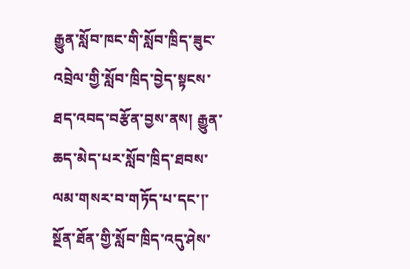རྒྱུན་སློབ་ཁང་གི་སློབ་ཁྲིད་ཟུང་འབྲེལ་གྱི་སློབ་ཁྲིད་བྱེད་སྟངས་ཐད་འབད་བརྩོན་བྱས་ནས། རྒྱུན་ཆད་མེད་པར་སློབ་ཁྲིད་ཐབས་ལམ་གསར་བ་གཏོད་པ་དང་།་སྔོན་ཐོན་གྱི་སློབ་ཁྲིད་འདུ་ཤེས་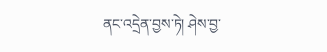ནང་འདྲེན་བྱས་ཏེ། ཤེས་བྱ་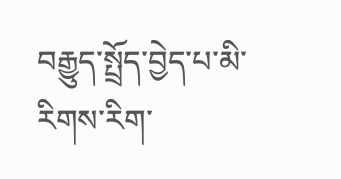བརྒྱུད་སྤྲོད་བྱེད་པ་མི་རིགས་རིག་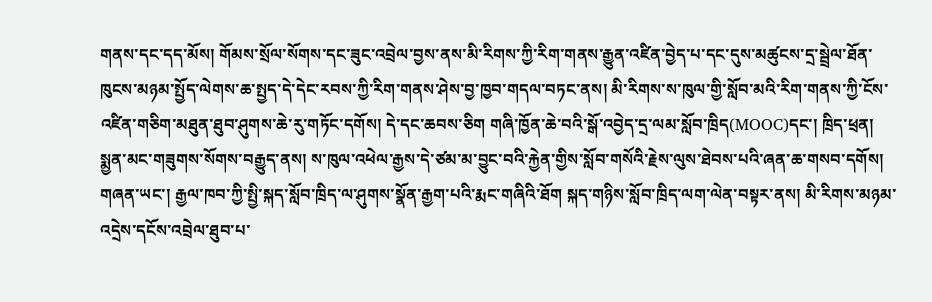གནས་དང་དད་མོས། གོམས་སྲོལ་སོགས་དང་ཟུང་འབྲེལ་བྱས་ནས་མི་རིགས་ཀྱི་རིག་གནས་རྒྱུན་འཛིན་བྱེད་པ་དང་དུས་མཚུངས་དྲ་སྦྲེལ་ཐོན་ཁུངས་མཉམ་སྤྱོད་ལེགས་ཆ་སྤྱད་དེ་དེང་རབས་ཀྱི་རིག་གནས་ཤེས་བྱ་ཁྱབ་གདལ་བཏང་ནས། མི་རིགས་ས་ཁུལ་གྱི་སློབ་མའི་རིག་གནས་ཀྱི་ངོས་འཛིན་གཅིག་མཐུན་ཐུབ་ཤུགས་ཆེ་རུ་གཏོང་དགོས། དེ་དང་ཆབས་ཅིག གཞི་ཁྱོན་ཆེ་བའི་སྒོ་འབྱེད་དྲ་ལམ་སློབ་ཁྲིད(MOOC)དང་། ཁྲིད་ཕྲན། སྨྱན་མང་གཟུགས་སོགས་བརྒྱུད་ནས། ས་ཁུལ་འཕེལ་རྒྱས་དེ་ཙམ་མ་བྱུང་བའི་རྐྱེན་གྱིས་སློབ་གསོའི་རྗེས་ལུས་ཐེབས་པའི་ཞན་ཆ་གསབ་དགོས། གཞན་ཡང་། རྒྱལ་ཁབ་ཀྱི་སྤྱི་སྐད་སློབ་ཁྲིད་ལ་ཤུགས་སྣོན་རྒྱག་པའི་རྨང་གཞིའི་ཐོག སྐད་གཉིས་སློབ་ཁྲིད་ལག་ལེན་བསྟར་ནས། མི་རིགས་མཉམ་འདྲེས་དངོས་འབྲེལ་ཐུབ་པ་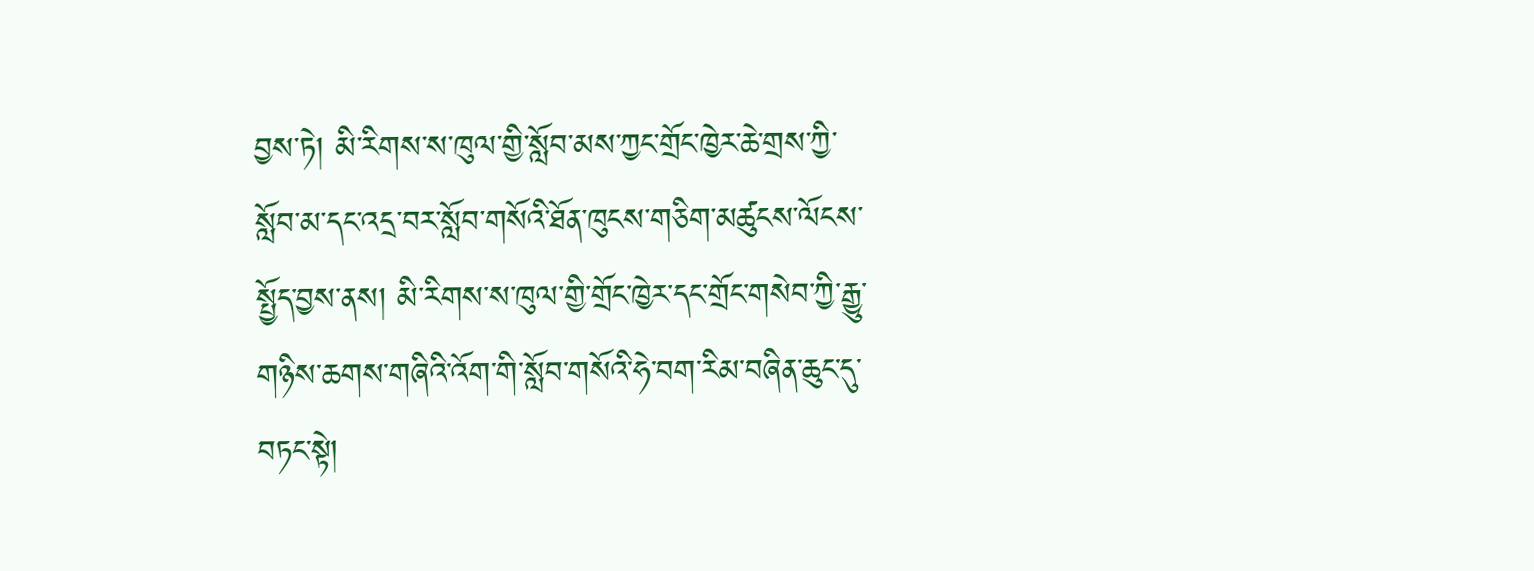བྱས་ཏེ། མི་རིགས་ས་ཁུལ་གྱི་སློབ་མས་ཀྱང་གྲོང་ཁྱེར་ཆེ་གྲས་ཀྱི་སློབ་མ་དང་འདྲ་བར་སློབ་གསོའི་ཐོན་ཁུངས་གཅིག་མཚུངས་ལོངས་སྤྱོད་བྱས་ནས། མི་རིགས་ས་ཁུལ་གྱི་གྲོང་ཁྱེར་དང་གྲོང་གསེབ་ཀྱི་རྒྱུ་གཉིས་ཆགས་གཞིའི་འོག་གི་སློབ་གསོའི་ཧེ་བག་རིམ་བཞིན་ཆུང་དུ་བཏང་སྟེ།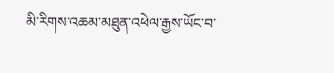མི་རིགས་འཆམ་མཐུན་འཕེལ་རྒྱས་ཡོང་བ་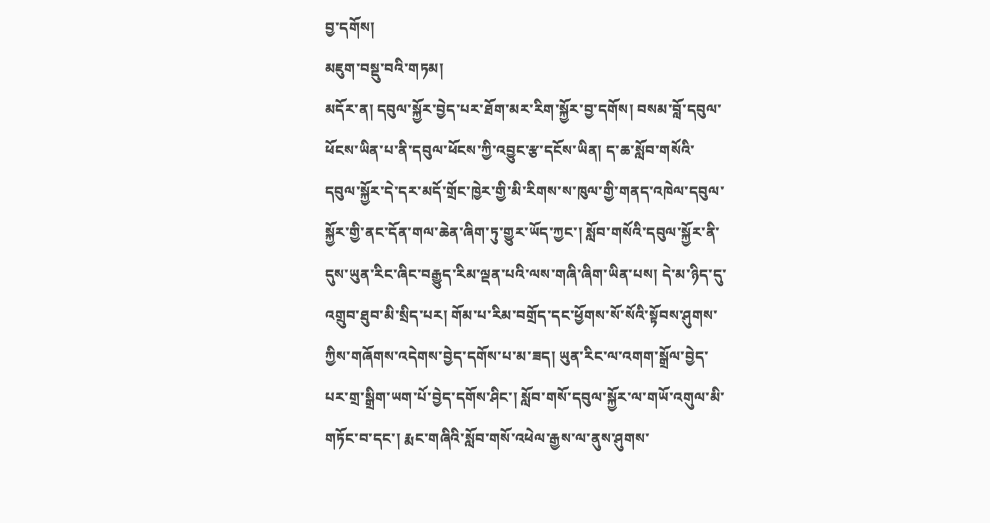བྱ་དགོས།
མཇུག་བསྡུ་བའི་གཏམ།
མདོར་ན། དབུལ་སྐྱོར་བྱེད་པར་ཐོག་མར་རིག་སྐྱོར་བྱ་དགོས། བསམ་བློ་དབུལ་ཕོངས་ཡིན་པ་ནི་དབུལ་ཕོངས་ཀྱི་འབྱུང་རྩ་དངོས་ཡིན། ད་ཆ་སློབ་གསོའི་དབུལ་སྐྱོར་དེ་དར་མདོ་གྲོང་ཁྱེར་གྱི་མི་རིགས་ས་ཁུལ་གྱི་གནད་འཁེལ་དབུལ་སྐྱོར་གྱི་ནང་དོན་གལ་ཆེན་ཞིག་ཏུ་གྱུར་ཡོད་ཀྱང་། སློབ་གསོའི་དབུལ་སྐྱོར་ནི་དུས་ཡུན་རིང་ཞིང་བརྒྱུད་རིམ་ལྡན་པའི་ལས་གཞི་ཞིག་ཡིན་པས། དེ་མ་ཉིད་དུ་འགྲུབ་ཐུབ་མི་སྲིད་པར། གོམ་པ་རིམ་བགྲོད་དང་ཕྱོགས་སོ་སོའི་སྟོབས་ཤུགས་ཀྱིས་གཞོགས་འདེགས་བྱེད་དགོས་པ་མ་ཟད། ཡུན་རིང་ལ་འགག་སྒྲོལ་བྱེད་པར་གྲ་སྒྲིག་ཡག་པོ་བྱེད་དགོས་ཤིང་། སློབ་གསོ་དབུལ་སྐྱོར་ལ་གཡོ་འགུལ་མི་གཏོང་བ་དང་། རྨང་གཞིའི་སློབ་གསོ་འཕེལ་རྒྱས་ལ་ནུས་ཤུགས་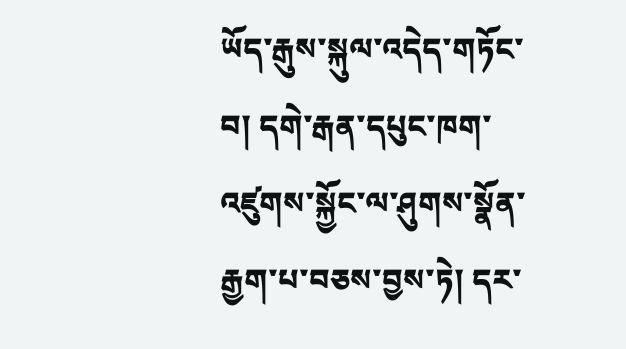ཡོད་རྒུས་སྐུལ་འདེད་གཏོང་བ། དགེ་རྒན་དཔུང་ཁག་འཛུགས་སྐྱོང་ལ་ཤུགས་སྣོན་རྒྱག་པ་བཅས་བྱས་ཏེ། དར་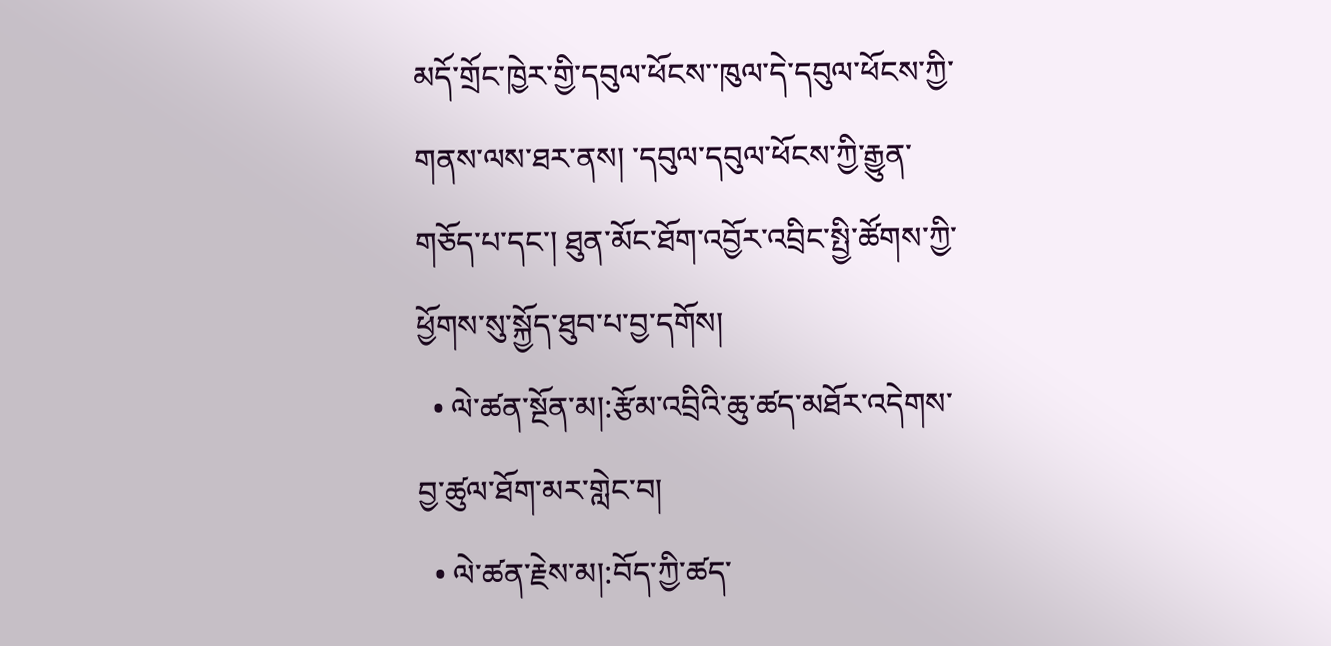མདོ་གྲོང་ཁྱེར་གྱི་དབུལ་ཕོངས་་ཁུལ་དེ་དབུལ་ཕོངས་ཀྱི་གནས་ལས་ཐར་ནས། ་དབུལ་དབུལ་ཕོངས་ཀྱི་རྒྱུན་གཅོད་པ་དང་། ཐུན་མོང་ཐོག་འབྱོར་འབྲིང་སྤྱི་ཚོགས་ཀྱི་ཕྱོགས་སུ་སྐྱོད་ཐུབ་པ་བྱ་དགོས།
  • ལེ་ཚན་སྔོན་མ།:རྩོམ་འབྲིའི་ཆུ་ཚད་མཐོར་འདེགས་བྱ་ཚུལ་ཐོག་མར་གླེང་བ།
  • ལེ་ཚན་རྗེས་མ།:བོད་ཀྱི་ཚད་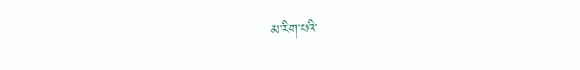མ་རིག་པའི་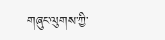གཞུང་ལུགས་ཀྱི་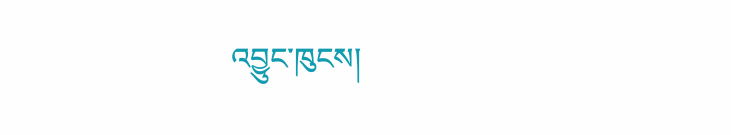འབྱུང་ཁུངས།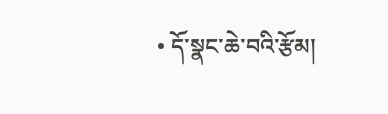• དོ་སྣང་ཆེ་བའི་རྩོམ།